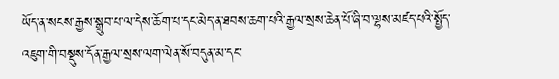ཡོད་ན་སངས་རྒྱས་སྒྲུབ་པ་ལ་དེས་ཆོག་པ་དང་མེད་ན་ཐབས་ཆག་པའི་རྒྱལ་སྲས་ཆེན་པོ་ཞི་བ་ལྷས་མཛད་པའི་སྤྱོད་འཇུག་གི་བསྡུས་དོན་རྒྱལ་སྲས་ལག་ལེན་སོ་བདུན་མ་དང་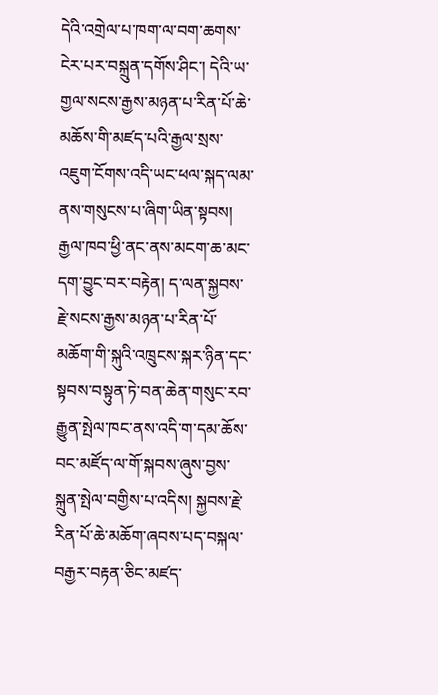དེའི་འགྲེལ་པ་ཁག་ལ་བག་ཆགས་ངེར་པར་བསྐྲུན་དགོས་ཤིང་། དེའི་ཡ་གྱལ་སངས་རྒྱས་མཉན་པ་རིན་པོ་ཆེ་མཆོས་གི་མཛད་པའི་རྒྱལ་སྲས་འཇུག་ངོགས་འདི་ཡང་ཕལ་སྐད་ལམ་ནས་གསུངས་པ་ཞིག་ཡིན་སྟབས། རྒྱལ་ཁབ་ཕྱི་ནང་ནས་མངག་ཆ་མང་དག་བྱུང་བར་བརྟེན། ད་ལན་སྐྱབས་རྗེ་སངས་རྒྱས་མཉན་པ་རིན་པོ་མཆོག་གི་སྐུའི་འཁྲུངས་སྐར་ཉིན་དང་སྟབས་བསྟུན་ཏེ་བན་ཆེན་གསུང་རབ་རྒྱུན་སྤེལ་ཁང་ནས་འདི་ག་དམ་ཆོས་བང་མཛོད་ལ་གོ་སྐབས་ཞུས་བྱས་སྐྲུན་སྤེལ་བགྱིས་པ་འདིས། སྐྱབས་རྗེ་རིན་པོ་ཆེ་མཆོག་ཞབས་པད་བསྐལ་བརྒྱར་བརྟན་ཅིང་མཛད་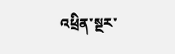འཕྲིན་སྔར་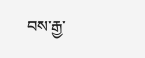བས་རྒྱ་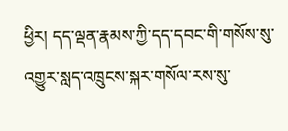ཕྱིར། དད་ལྡན་རྣམས་ཀྱི་དད་དབང་གི་གསོས་སུ་འགྱུར་སླད་འཁྲུངས་སྐར་གསོལ་རས་སུ་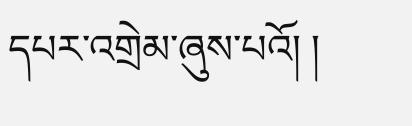དཔར་འགྲེམ་ཞུས་པའོ། །